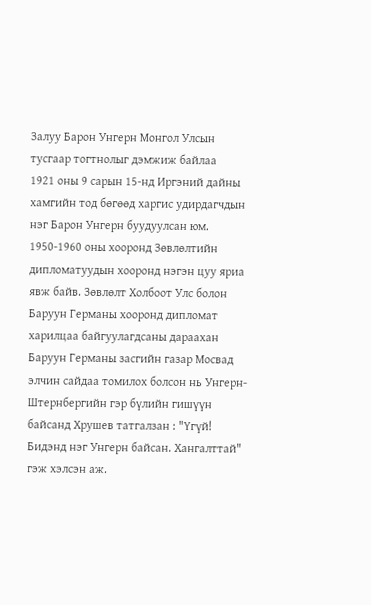Залуу Барон Унгерн Монгол Улсын тусгаар тогтнолыг дэмжиж байлаа
1921 оны 9 сарын 15-нд Иргэний дайны хамгийн тод бөгөөд харгис удирдагчдын нэг Барон Унгерн буудуулсан юм.
1950-1960 оны хооронд Зөвлөлтийн дипломатуудын хооронд нэгэн цуу яриа явж байв. Зөвлөлт Холбоот Улс болон Баруун Германы хооронд дипломат харилцаа байгуулагдсаны дараахан Баруун Германы засгийн газар Мосвад элчин сайдаа томилох болсон нь Унгерн-Штернбергийн гэр бүлийн гишүүн байсанд Хрушев татгалзан : "Үгүй! Бидэнд нэг Унгерн байсан. Хангалттай" гэж хэлсэн аж.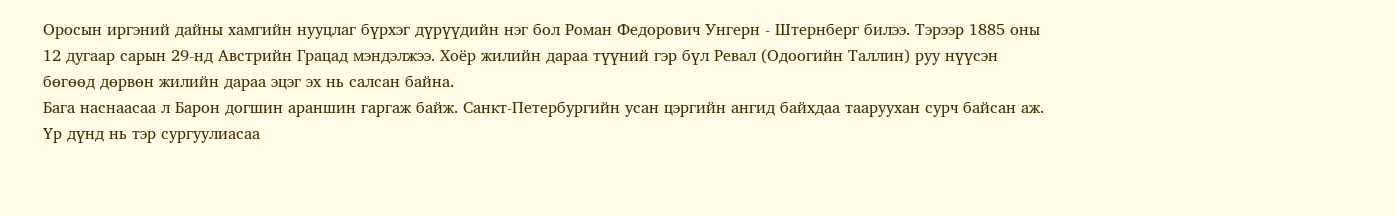Оросын иргэний дайны хамгийн нууцлаг бүрхэг дүрүүдийн нэг бол Роман Федорович Унгерн - Штернберг билээ. Тэрээр 1885 оны 12 дугаар сарын 29-нд Австрийн Грацад мэндэлжээ. Хоёр жилийн дараа түүний гэр бүл Ревал (Одоогийн Таллин) руу нүүсэн бөгөөд дөрвөн жилийн дараа эцэг эх нь салсан байна.
Бага наснаасаа л Барон догшин араншин гаргаж байж. Санкт-Петербургийн усан цэргийн ангид байхдаа тааруухан сурч байсан аж. Үр дүнд нь тэр сургуулиасаа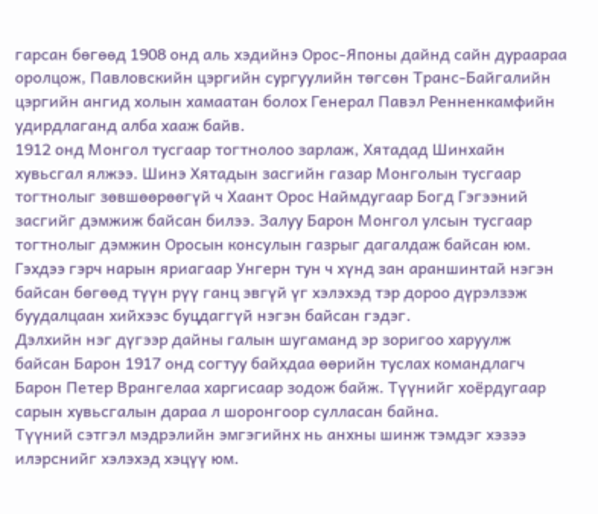гарсан бөгөөд 1908 онд аль хэдийнэ Орос-Японы дайнд сайн дураараа оролцож, Павловскийн цэргийн сургуулийн төгсөн Транс-Байгалийн цэргийн ангид холын хамаатан болох Генерал Павэл Ренненкамфийн удирдлаганд алба хааж байв.
1912 онд Монгол тусгаар тогтнолоо зарлаж, Хятадад Шинхайн хувьсгал ялжээ. Шинэ Хятадын засгийн газар Монголын тусгаар тогтнолыг зөвшөөрөөгүй ч Хаант Орос Наймдугаар Богд Гэгээний засгийг дэмжиж байсан билээ. Залуу Барон Монгол улсын тусгаар тогтнолыг дэмжин Оросын консулын газрыг дагалдаж байсан юм.
Гэхдээ гэрч нарын яриагаар Унгерн тун ч хүнд зан араншинтай нэгэн байсан бөгөөд түүн рүү ганц эвгүй үг хэлэхэд тэр дороо дүрэлзэж буудалцаан хийхээс буцдаггүй нэгэн байсан гэдэг.
Дэлхийн нэг дүгээр дайны галын шугаманд эр зоригоо харуулж байсан Барон 1917 онд согтуу байхдаа өөрийн туслах командлагч Барон Петер Врангелаа харгисаар зодож байж. Түүнийг хоёрдугаар сарын хувьсгалын дараа л шоронгоор сулласан байна.
Түүний сэтгэл мэдрэлийн эмгэгийнх нь анхны шинж тэмдэг хэзээ илэрснийг хэлэхэд хэцүү юм.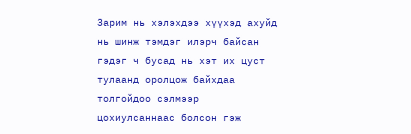Зарим нь хэлэхдээ хүүхэд ахуйд нь шинж тэмдэг илэрч байсан гэдэг ч бусад нь хэт их цуст тулаанд оролцож байхдаа толгойдоо сэлмээр цохиулсаннаас болсон гэж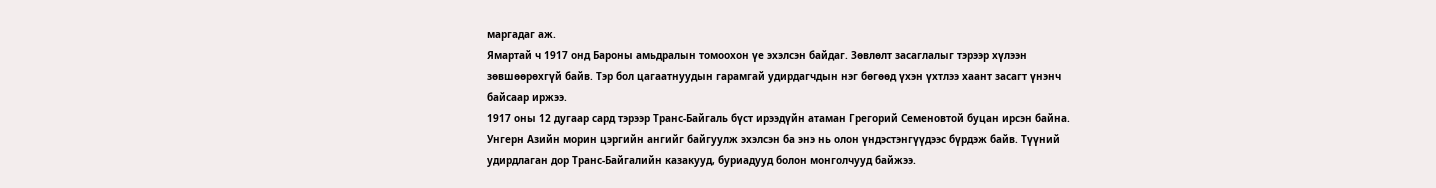маргадаг аж.
Ямартай ч 1917 онд Бароны амьдралын томоохон үе эхэлсэн байдаг. Зөвлөлт засаглалыг тэрээр хүлээн зөвшөөрөхгүй байв. Тэр бол цагаатнуудын гарамгай удирдагчдын нэг бөгөөд үхэн үхтлээ хаант засагт үнэнч байсаар иржээ.
1917 оны 12 дугаар сард тэрээр Транс-Байгаль бүст ирээдүйн атаман Грегорий Семеновтой буцан ирсэн байна. Унгерн Азийн морин цэргийн ангийг байгуулж эхэлсэн ба энэ нь олон үндэстэнгүүдээс бүрдэж байв. Түүний удирдлаган дор Транс-Байгалийн казакууд, буриадууд болон монголчууд байжээ.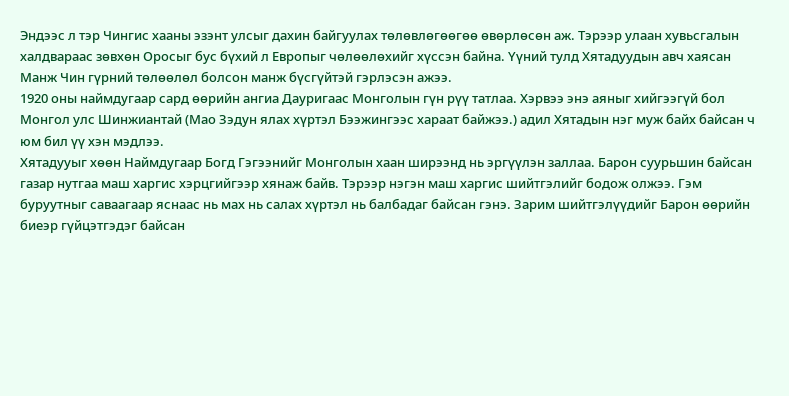Эндээс л тэр Чингис хааны эзэнт улсыг дахин байгуулах төлөвлөгөөгөө өвөрлөсөн аж. Тэрээр улаан хувьсгалын халдвараас зөвхөн Оросыг бус бүхий л Европыг чөлөөлөхийг хүссэн байна. Үүний тулд Хятадуудын авч хаясан Манж Чин гүрний төлөөлөл болсон манж бүсгүйтэй гэрлэсэн ажээ.
1920 оны наймдугаар сард өөрийн ангиа Дауригаас Монголын гүн рүү татлаа. Хэрвээ энэ аяныг хийгээгүй бол Монгол улс Шинжиантай (Мао Зэдун ялах хүртэл Бээжингээс хараат байжээ.) адил Хятадын нэг муж байх байсан ч юм бил үү хэн мэдлээ.
Хятадууыг хөөн Наймдугаар Богд Гэгээнийг Монголын хаан ширээнд нь эргүүлэн заллаа. Барон суурьшин байсан газар нутгаа маш харгис хэрцгийгээр хянаж байв. Тэрээр нэгэн маш харгис шийтгэлийг бодож олжээ. Гэм буруутныг саваагаар яснаас нь мах нь салах хүртэл нь балбадаг байсан гэнэ. Зарим шийтгэлүүдийг Барон өөрийн биеэр гүйцэтгэдэг байсан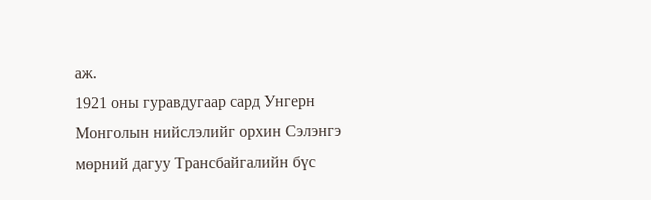аж.
1921 оны гуравдугаар сард Унгерн Монголын нийслэлийг орхин Сэлэнгэ мөрний дагуу Трансбайгалийн бүс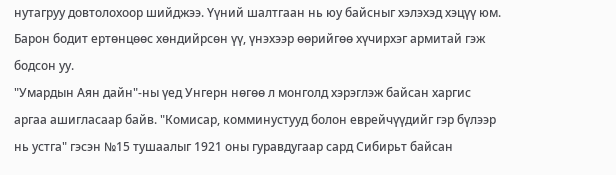нутагруу довтолохоор шийджээ. Үүний шалтгаан нь юу байсныг хэлэхэд хэцүү юм. Барон бодит ертөнцөөс хөндийрсөн үү, үнэхээр өөрийгөө хүчирхэг армитай гэж бодсон уу.
"Умардын Аян дайн"-ны үед Унгерн нөгөө л монголд хэрэглэж байсан харгис аргаа ашигласаар байв. "Комисар, комминустууд болон еврейчүүдийг гэр бүлээр нь устга" гэсэн №15 тушаалыг 1921 оны гуравдугаар сард Сибирьт байсан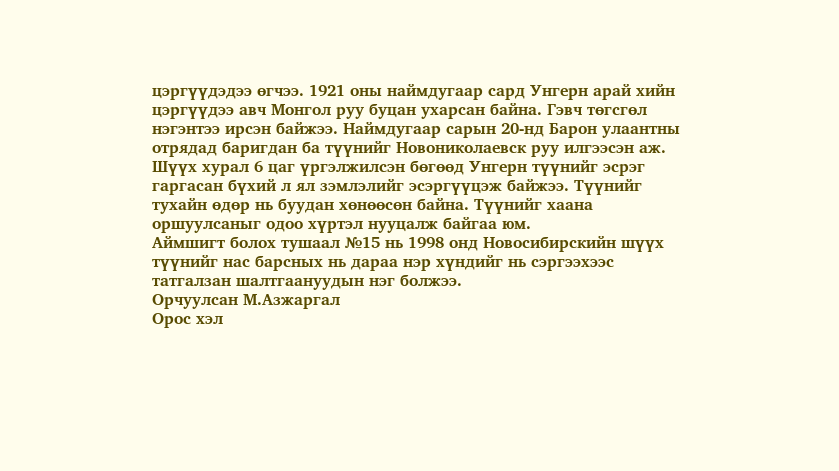цэргүүдэдээ өгчээ. 1921 оны наймдугаар сард Унгерн арай хийн цэргүүдээ авч Монгол руу буцан ухарсан байна. Гэвч төгсгөл нэгэнтээ ирсэн байжээ. Наймдугаар сарын 20-нд Барон улаантны отрядад баригдан ба түүнийг Новониколаевск руу илгээсэн аж.
Шүүх хурал 6 цаг үргэлжилсэн бөгөөд Унгерн түүнийг эсрэг гаргасан бүхий л ял зэмлэлийг эсэргүүцэж байжээ. Түүнийг тухайн өдөр нь буудан хөнөөсөн байна. Түүнийг хаана оршуулсаныг одоо хүртэл нууцалж байгаа юм.
Аймшигт болох тушаал №15 нь 1998 онд Новосибирскийн шүүх түүнийг нас барсных нь дараа нэр хүндийг нь сэргээхээс татгалзан шалтгаануудын нэг болжээ.
Орчуулсан М.Азжаргал
Орос хэл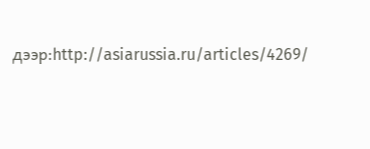дээр:http://asiarussia.ru/articles/4269/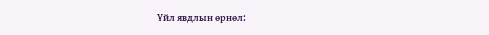Үйл явдлын өрнөл: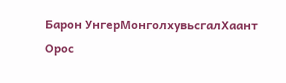Барон УнгерМонголхувьсгалХаант Орос